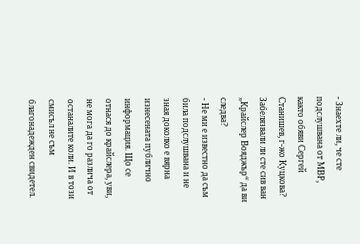- Знаехте ли, че сте подслушвана от МВР, както обяви Сергей Станишев, г-жо Куцкова? Забелязвали ли сте сив ван „Крайслер Вояджър“ да ви следва?
- Не ми е известно да съм била подслушвана и не зная доколко е вярна изнесената публично информация. Що се отнася до крайслера, уви, не мога да го различа от останалите коли. И в този смисъл не съм благонадежден свидетел.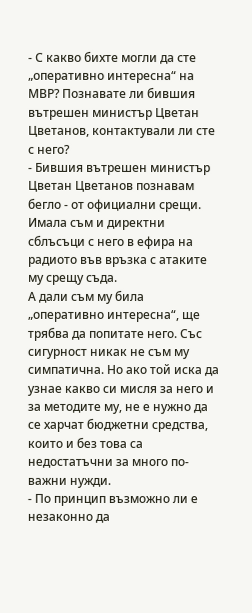- С какво бихте могли да сте „оперативно интересна“ на МВР? Познавате ли бившия вътрешен министър Цветан Цветанов, контактували ли сте с него?
- Бившия вътрешен министър Цветан Цветанов познавам бегло - от официални срещи. Имала съм и директни сблъсъци с него в ефира на радиото във връзка с атаките му срещу съда.
А дали съм му била „оперативно интересна“, ще трябва да попитате него. Със сигурност никак не съм му симпатична. Но ако той иска да узнае какво си мисля за него и за методите му, не е нужно да се харчат бюджетни средства, които и без това са недостатъчни за много по-важни нужди.
- По принцип възможно ли е незаконно да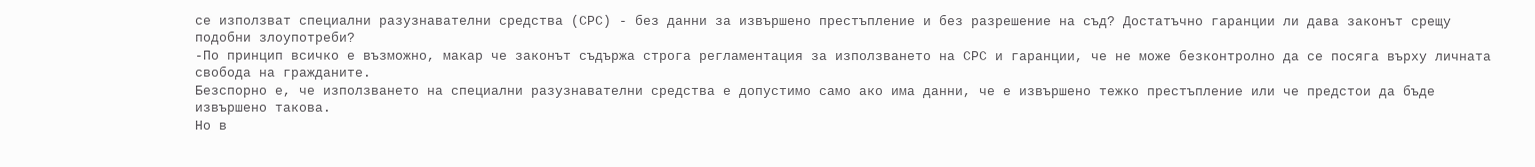се използват специални разузнавателни средства (СРС) - без данни за извършено престъпление и без разрешение на съд? Достатъчно гаранции ли дава законът срещу подобни злоупотреби?
-По принцип всичко е възможно, макар че законът съдържа строга регламентация за използването на СРС и гаранции, че не може безконтролно да се посяга върху личната свобода на гражданите.
Безспорно е, че използването на специални разузнавателни средства е допустимо само ако има данни, че е извършено тежко престъпление или че предстои да бъде извършено такова.
Но в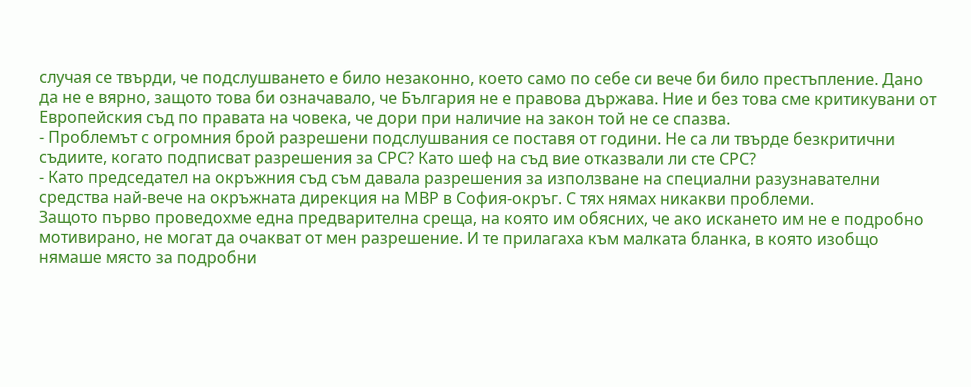случая се твърди, че подслушването е било незаконно, което само по себе си вече би било престъпление. Дано да не е вярно, защото това би означавало, че България не е правова държава. Ние и без това сме критикувани от Европейския съд по правата на човека, че дори при наличие на закон той не се спазва.
- Проблемът с огромния брой разрешени подслушвания се поставя от години. Не са ли твърде безкритични съдиите, когато подписват разрешения за СРС? Като шеф на съд вие отказвали ли сте СРС?
- Като председател на окръжния съд съм давала разрешения за използване на специални разузнавателни средства най-вече на окръжната дирекция на МВР в София-окръг. С тях нямах никакви проблеми.
Защото първо проведохме една предварителна среща, на която им обясних, че ако искането им не е подробно мотивирано, не могат да очакват от мен разрешение. И те прилагаха към малката бланка, в която изобщо нямаше място за подробни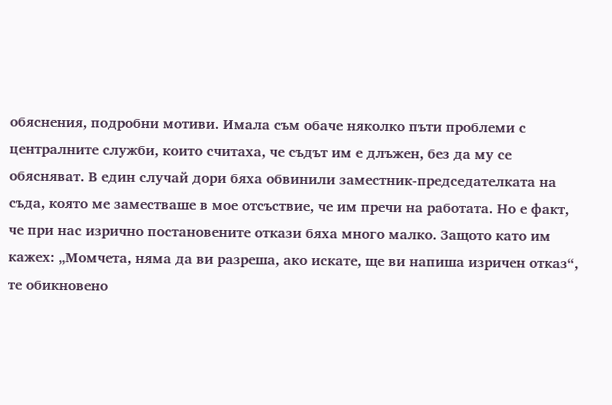обяснения, подробни мотиви. Имала съм обаче няколко пъти проблеми с централните служби, които считаха, че съдът им е длъжен, без да му се обясняват. В един случай дори бяха обвинили заместник-председателката на съда, която ме заместваше в мое отсъствие, че им пречи на работата. Но е факт, че при нас изрично постановените откази бяха много малко. Защото като им кажех: „Момчета, няма да ви разреша, ако искате, ще ви напиша изричен отказ“, те обикновено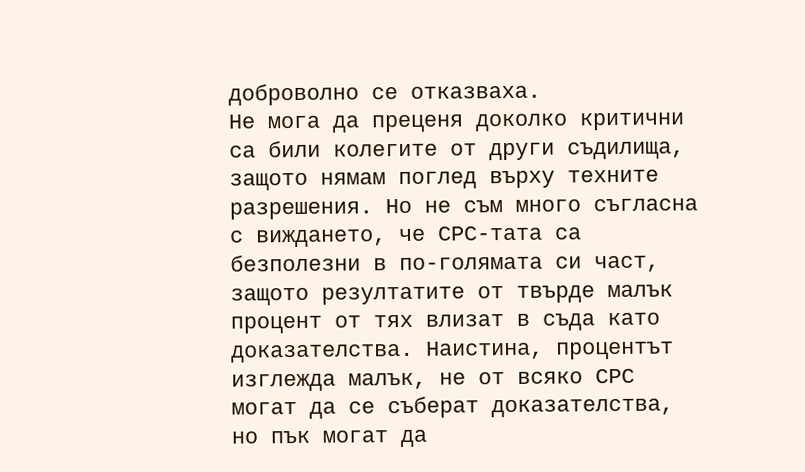доброволно се отказваха.
Не мога да преценя доколко критични са били колегите от други съдилища, защото нямам поглед върху техните разрешения. Но не съм много съгласна с виждането, че СРС-тата са безполезни в по-голямата си част, защото резултатите от твърде малък процент от тях влизат в съда като доказателства. Наистина, процентът изглежда малък, не от всяко СРС могат да се съберат доказателства, но пък могат да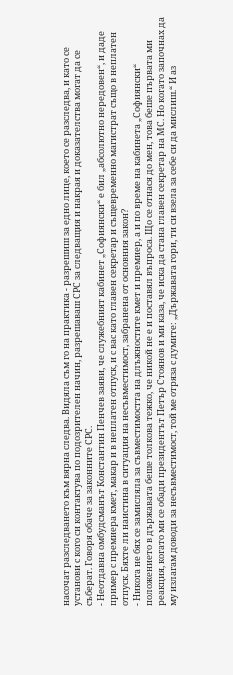насочат разследването към вярна следва. Видяла съм го на практика - разрешиш за едно лице, което се разследва, и като се установи с кого си контактува по подозрителен начин, разрешаваш СРС за следващия и накрая и доказателства могат да се съберат. Говоря обаче за законните СРС.
- Неотдавна омбудсманът Константин Пенчев заяви, че служебният кабинет „Софиянски“ е бил „абсолютно нередовен“, и даде пример с премиера кмет, макар и в неплатен отпуск, и с вас като главен секретар и същевременно магистрат също в неплатен отпуск. Бяхте ли наистина в ситуация на несъвместимост, забранена от основния закон?
- Никога не бях се замисляла за съвместимостта на длъжностите кмет и премиер, а и по време на кабинета „Софиянски“ положението в държавата беше толкова тежко, че никой не е и поставял въпроса. Що се отнася до мен, това беше първата ми реакция, когато ми се обади президентът Петър Стоянов и ми каза, че иска да стана главен секретар на МС. Но когато започнах да му излагам доводи за несъвместимост, той ме отряза с думите: „Държавата гори, ти си взела за себе си да мислиш.“ И аз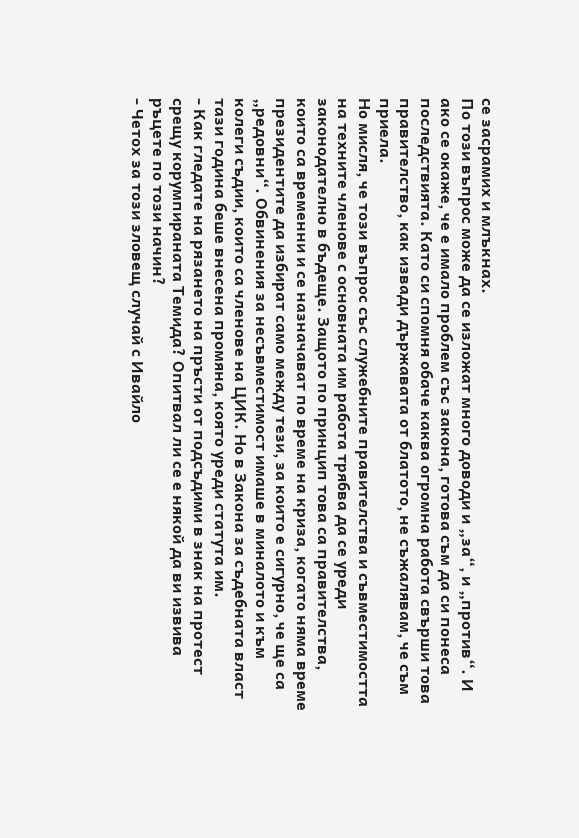се засрамих и млъкнах.
По този въпрос може да се изложат много доводи и „за“, и „против“. И ако се окаже, че е имало проблем със закона, готова съм да си понеса последствията. Като си спомня обаче каква огромна работа свърши това правителство, как извади държавата от блатото, не съжалявам, че съм приела.
Но мисля, че този въпрос със служебните правителства и съвместимостта на техните членове с основната им работа трябва да се уреди законодателно в бъдеще. Защото по принцип това са правителства, които са временни и се назначават по време на криза, когато няма време президентите да избират само между тези, за които е сигурно, че ще са „редовни“. Обвинения за несъвместимост имаше в миналото и към колеги съдии, които са членове на ЦИК. Но в Закона за съдебната власт тази година беше внесена промяна, която уреди статута им.
- Как гледате на рязането на пръсти от подсъдими в знак на протест срещу корумпираната Темида? Опитвал ли се е някой да ви извива ръцете по този начин?
- Четох за този зловещ случай с Ивайло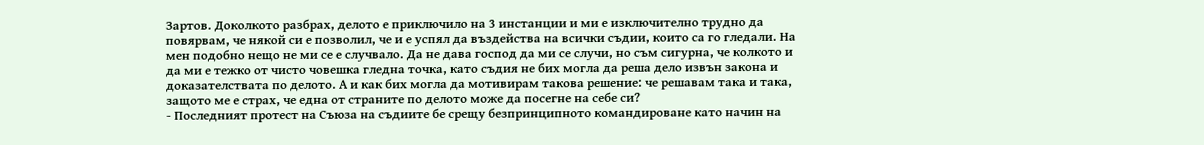Зартов. Доколкото разбрах, делото е приключило на 3 инстанции и ми е изключително трудно да повярвам, че някой си е позволил, че и е успял да въздейства на всички съдии, които са го гледали. На мен подобно нещо не ми се е случвало. Да не дава господ да ми се случи, но съм сигурна, че колкото и да ми е тежко от чисто човешка гледна точка, като съдия не бих могла да реша дело извън закона и доказателствата по делото. А и как бих могла да мотивирам такова решение: че решавам така и така, защото ме е страх, че една от страните по делото може да посегне на себе си?
- Последният протест на Съюза на съдиите бе срещу безпринципното командироване като начин на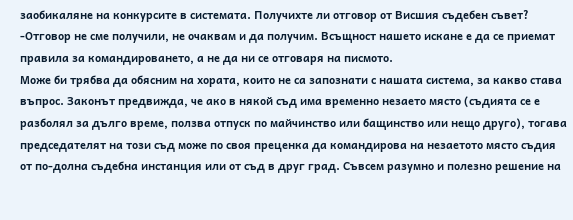заобикаляне на конкурсите в системата. Получихте ли отговор от Висшия съдебен съвет?
-Отговор не сме получили, не очаквам и да получим. Всъщност нашето искане е да се приемат правила за командироването, а не да ни се отговаря на писмото.
Може би трябва да обясним на хората, които не са запознати с нашата система, за какво става въпрос. Законът предвижда, че ако в някой съд има временно незаето място (съдията се е разболял за дълго време, ползва отпуск по майчинство или бащинство или нещо друго), тогава председателят на този съд може по своя преценка да командирова на незаетото място съдия от по-долна съдебна инстанция или от съд в друг град. Съвсем разумно и полезно решение на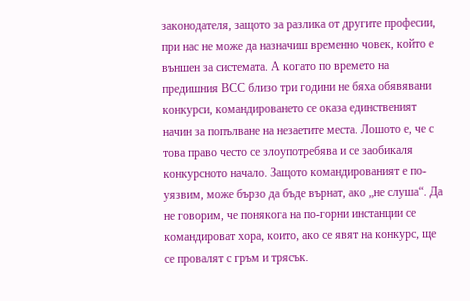законодателя, защото за разлика от другите професии, при нас не може да назначиш временно човек, който е външен за системата. А когато по времето на предишния ВСС близо три години не бяха обявявани конкурси, командироването се оказа единственият начин за попълване на незаетите места. Лошото е, че с това право често се злоупотребява и се заобикаля конкурсното начало. Защото командированият е по-уязвим, може бързо да бъде върнат, ако „не слуша“. Да не говорим, че понякога на по-горни инстанции се командироват хора, които, ако се явят на конкурс, ще се провалят с гръм и трясък.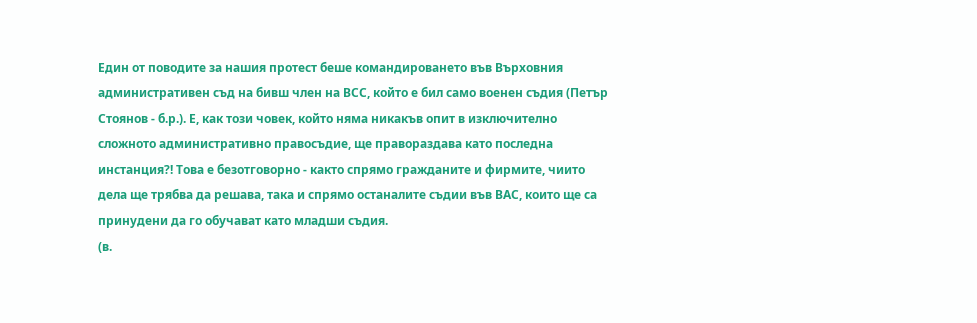Един от поводите за нашия протест беше командироването във Върховния административен съд на бивш член на ВСС, който е бил само военен съдия (Петър Стоянов - б.р.). Е, как този човек, който няма никакъв опит в изключително сложното административно правосъдие, ще правораздава като последна инстанция?! Това е безотговорно - както спрямо гражданите и фирмите, чиито дела ще трябва да решава, така и спрямо останалите съдии във ВАС, които ще са принудени да го обучават като младши съдия.
(в.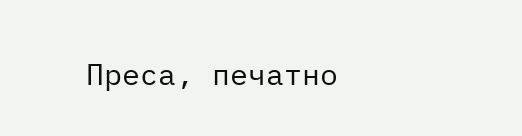Преса, печатно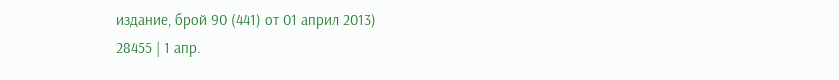издание, брой 90 (441) от 01 април 2013)
28455 | 1 апр.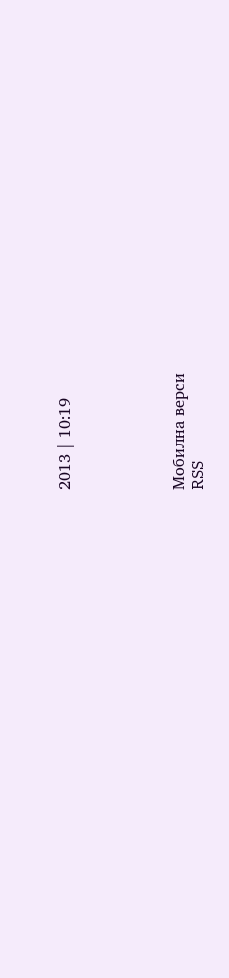2013 | 10:19





Мобилна верси
RSS